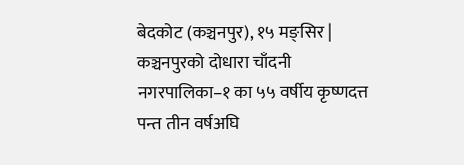बेदकोट (कञ्चनपुर), १५ मङ्सिर |
कञ्चनपुरको दोधारा चाँदनी नगरपालिका–१ का ५५ वर्षीय कृष्णदत्त पन्त तीन वर्षअघि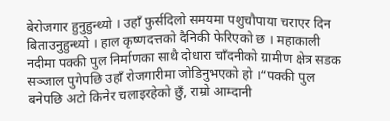बेरोजगार हुनुहुन्थ्यो । उहाँ फुर्सदिलो समयमा पशुचौपाया चराएर दिन बिताउनुहुन्थ्यो । हाल कृष्णदत्तको दैनिकी फेरिएको छ । महाकाली नदीमा पक्की पुल निर्माणका साथै दोधारा चाँदनीको ग्रामीण क्षेत्र सडक सञ्जाल पुगेपछि उहाँ रोजगारीमा जोडिनुभएको हो ।“पक्की पुल बनेपछि अटो किनेर चलाइरहेको छुँ, राम्रो आम्दानी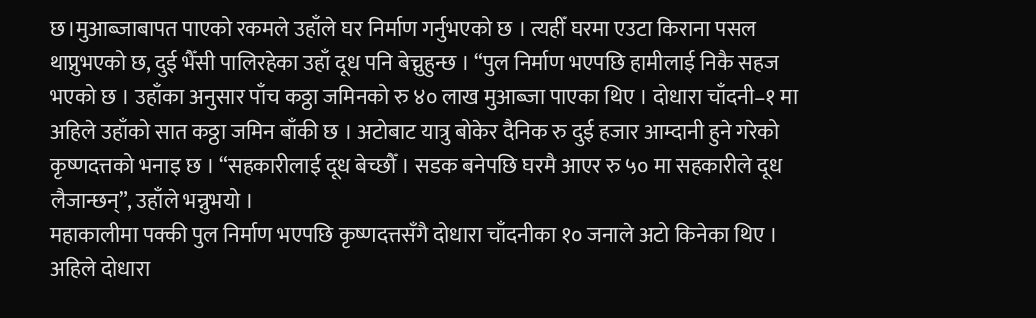छ।मुआब्जाबापत पाएको रकमले उहाँले घर निर्माण गर्नुभएको छ । त्यहीँ घरमा एउटा किराना पसल थाप्नुभएको छ, दुई भैँसी पालिरहेका उहाँ दूध पनि बेच्नुहुन्छ । “पुल निर्माण भएपछि हामीलाई निकै सहज भएको छ । उहाँका अनुसार पाँच कठ्ठा जमिनको रु ४० लाख मुआब्जा पाएका थिए । दोधारा चाँदनी–१ मा अहिले उहाँको सात कठ्ठा जमिन बाँकी छ । अटोबाट यात्रु बोकेर दैनिक रु दुई हजार आम्दानी हुने गरेको कृष्णदत्तको भनाइ छ । “सहकारीलाई दूध बेच्छौँ । सडक बनेपछि घरमै आएर रु ५० मा सहकारीले दूध लैजान्छन्”, उहाँले भन्नुभयो ।
महाकालीमा पक्की पुल निर्माण भएपछि कृष्णदत्तसँगै दोधारा चाँदनीका १० जनाले अटो किनेका थिए । अहिले दोधारा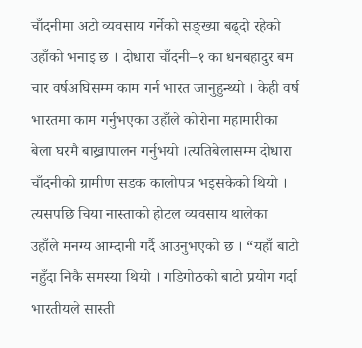चाँदनीमा अटो व्यवसाय गर्नेको सङ्ख्या बढ्दो रहेको उहाँको भनाइ छ । दोधारा चाँदनी–१ का धनबहादुर बम चार वर्षअघिसम्म काम गर्न भारत जानुहुन्थ्यो । केही वर्ष भारतमा काम गर्नुभएका उहाँले कोरोना महामारीका बेला घरमै बाख्रापालन गर्नुभयो ।त्यतिबेलासम्म दोधारा चाँदनीको ग्रामीण सडक कालोपत्र भइसकेको थियो । त्यसपछि चिया नास्ताको होटल व्यवसाय थालेका उहाँले मनग्य आम्दानी गर्दै आउनुभएको छ । “यहाँ बाटो नहुँदा निकै समस्या थियो । गडिगोठको बाटो प्रयोग गर्दा भारतीयले सास्ती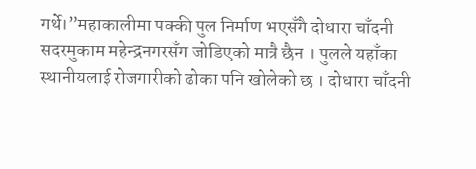गर्थे।”महाकालीमा पक्की पुल निर्माण भएसँगै दोधारा चाँदनी सदरमुकाम महेन्द्रनगरसँग जोडिएको मात्रै छैन । पुलले यहाँका स्थानीयलाई रोजगारीको ढोका पनि खोलेको छ । दोधारा चाँदनी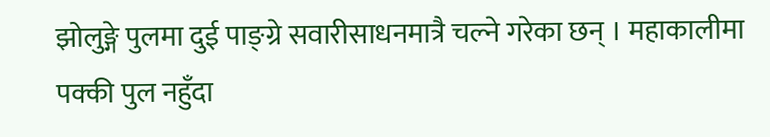झोलुङ्गे पुलमा दुई पाङ्ग्रे सवारीसाधनमात्रै चल्ने गरेका छन् । महाकालीमा पक्की पुल नहुँदा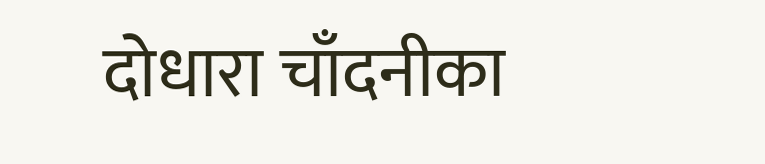दोधारा चाँदनीका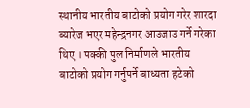स्थानीय भारतीय बाटोको प्रयोग गरेर शारदा ब्यारेज भएर महेन्द्रनगर आउजाउ गर्ने गरेका थिए । पक्की पुल निर्माणले भारतीय बाटोको प्रयोग गर्नुपर्ने बाध्यता हटेको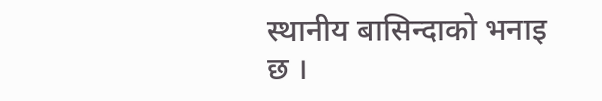स्थानीय बासिन्दाको भनाइ छ ।